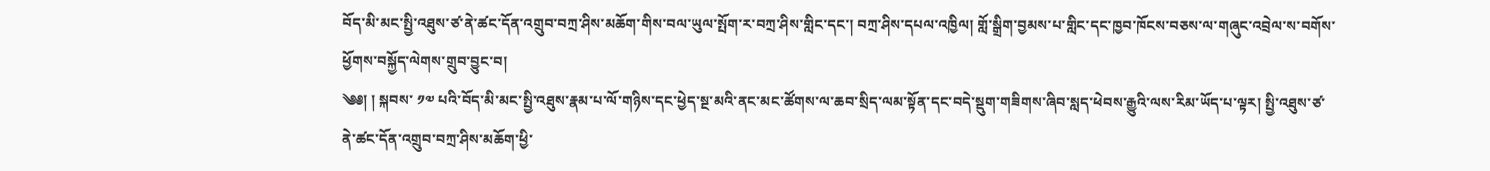བོད་མི་མང་སྤྱི་འཐུས་ཙ་ནེ་ཚང་དོན་འགྲུབ་བཀྲ་ཤིས་མཆོག་གིས་བལ་ཡུལ་སྤོག་ར་བཀྲ་ཤིས་གླིང་དང་། བཀྲ་ཤིས་དཔལ་འཁྱིལ། གློ་སྒྲིག་བྱམས་པ་གླིང་དང་ཁྱབ་ཁོངས་བཅས་ལ་གཞུང་འབྲེལ་ས་བགོས་ཕྱོགས་བསྐྱོད་ལེགས་གྲུབ་བྱུང་བ།
༄༅། ། སྐབས་ ༡༧ པའི་བོད་མི་མང་སྤྱི་འཐུས་རྣམ་པ་ལོ་གཉིས་དང་ཕྱེད་སྔ་མའི་ནང་མང་ཚོགས་ལ་ཆབ་སྲིད་ལམ་སྟོན་དང་བདེ་སྡུག་གཟིགས་ཞིབ་སླད་ཕེབས་རྒྱུའི་ལས་རིམ་ཡོད་པ་ལྟར། སྤྱི་འཐུས་ཙ་ནེ་ཚང་དོན་འགྲུབ་བཀྲ་ཤིས་མཆོག་ཕྱི་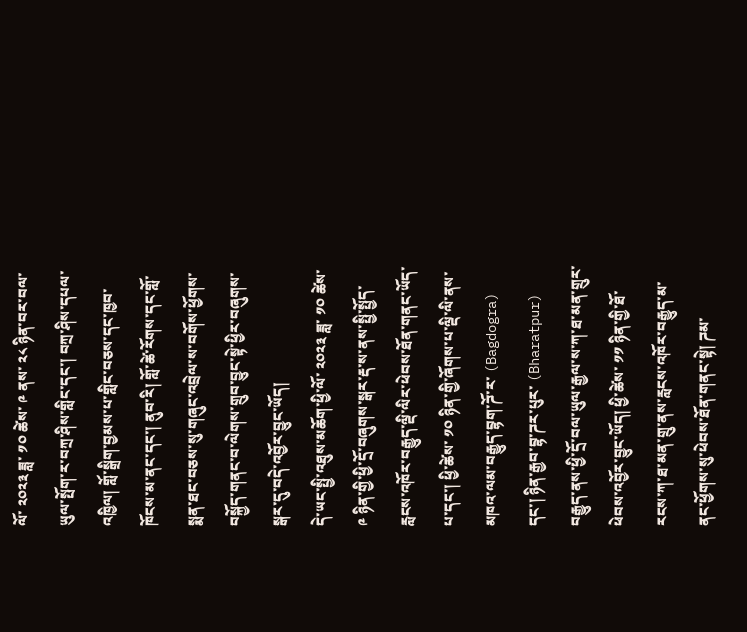ལོ་ ༢༠༢༣ ཟླ་ ༡༠ ཚེས་ ༩ ནས་ ༢༨ ཉིན་བར་བལ་ཡུལ་སྤོག་ར་བཀྲ་ཤིས་གླིང་དང་། བཀྲ་ཤིས་དཔལ་འཁྱིལ། གློ་སྒྲིག་བྱམས་པ་གླིང་བཅས་དང་ཁྱབ་ཁོངས་མ་ནང་དང་། ནུབ་རི། གློ་ཚེ་རོགས་དང་གློ་སྨན་ཐང་བཅས་སུ་གཞུང་འབྲེལ་ས་བགོས་ཕྱོགས་བསྐྱོད་གནང་བ་ལེགས་གྲུབ་བྱུང་སྟེ་ཕྱིར་བཞུགས་སྒར་དུ་བདེ་འབྱོར་བྱུང་ཡོད།
དེ་ཡང་སྤྱི་འཐུས་མཆོག་ཕྱི་ལོ་ ༢༠༢༣ ཟླ་ ༡༠ ཚེས་ ༩ ཉིན་གྱི་ཕྱི་དྲོ་བཞུགས་སྒར་རྡ་ས་ནས་སྤྱི་སྤྱོད་རླངས་འཁོར་བརྒྱུད་ལྡི་ལིར་ཕེབས་ཐོན་གནང་ཡོད་པ་དང་། ཕྱི་ཚེས་ ༡༠ ཉིན་གྱི་ཞོགས་པ་ལྡི་ལི་ནས་མཁའ་ལམ་བརྒྱུད་བྷག་ཌོ་ར་ (Bagdogra) དང་། ཉིན་རྒྱབ་བྷ་ཌར་པུར་ (Bharatpur) བརྒྱུད་ནས་ཕྱི་དྲོ་བལ་ཡུལ་རྒྱལ་ས་ཀ་ཐ་མན་གྲུར་ཕེབས་འབྱོར་བྱུང་ཡོད། ཕྱི་ཚེས་ ༡༡ ཉིན་གྱི་ཐོ་རངས་ཀ་ཐ་མན་གྲུ་ནས་རླངས་འཁོར་བརྒྱུད་མ་ནང་ཕྱོགས་སུ་ཕེབས་ཐོན་གནང་སྟེ། ཌམ་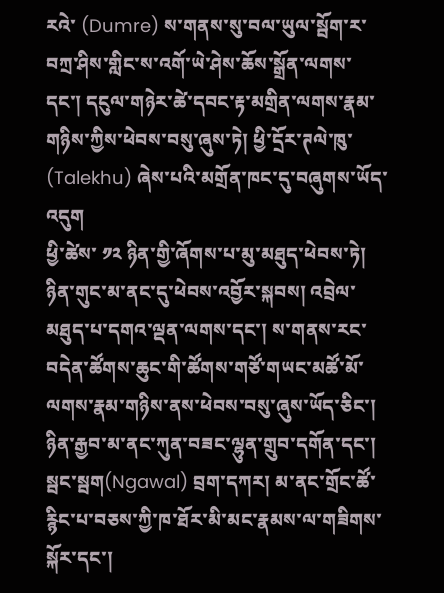རའེ་ (Dumre) ས་གནས་སུ་བལ་ཡུལ་སྦོག་ར་བཀྲ་ཤིས་གླིང་ས་འགོ་ཡེ་ཤེས་ཆོས་སྒྲོན་ལགས་དང་། དངུལ་གཉེར་ཚེ་དབང་རྟ་མགྲིན་ལགས་རྣམ་གཉིས་ཀྱིས་ཕེབས་བསུ་ཞུས་ཏེ། ཕྱི་དྲོར་ཊལེ་ཁུ་ (Talekhu) ཞེས་པའི་མགྲོན་ཁང་དུ་བཞུགས་ཡོད་འདུག
ཕྱི་ཚེས་ ༡༢ ཉིན་གྱི་ཞོགས་པ་མུ་མཐུད་ཕེབས་ཏེ། ཉིན་གུང་མ་ནང་དུ་ཕེབས་འབྱོར་སྐབས། འབྲེལ་མཐུད་པ་དགའ་ལྡན་ལགས་དང་། ས་གནས་རང་བདེན་ཚོགས་ཆུང་གི་ཚོགས་གཙོ་གཡང་མཚོ་མོ་ལགས་རྣམ་གཉིས་ནས་ཕེབས་བསུ་ཞུས་ཡོད་ཅིང་། ཉིན་རྒྱབ་མ་ནང་ཀུན་བཟང་ལྷུན་གྲུབ་དགོན་དང་། སྦང་སྦག(Ngawal) བྲག་དཀར། མ་ནང་གྲོང་ཚོ་རྙིང་པ་བཅས་ཀྱི་ཁ་ཐོར་མི་མང་རྣམས་ལ་གཟིགས་སྐོར་དང་།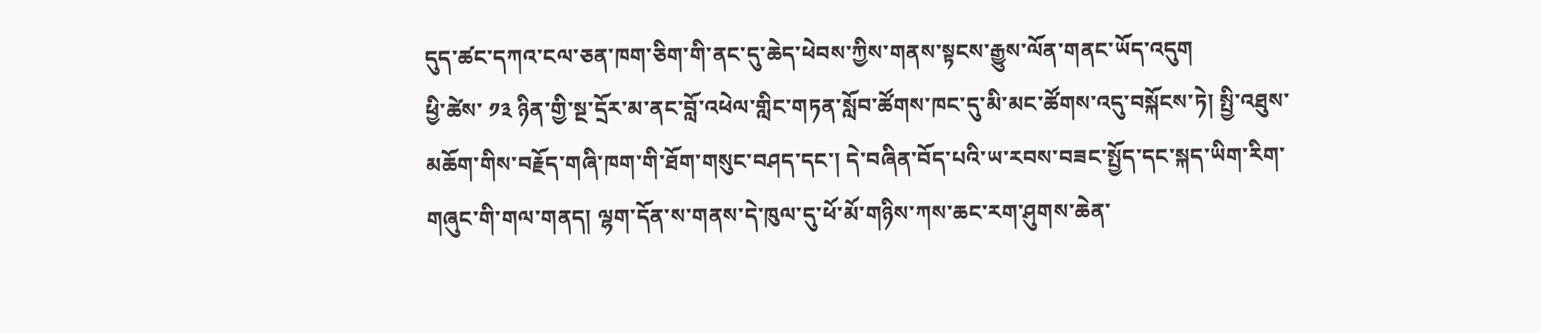དུད་ཚང་དཀའ་ངལ་ཅན་ཁག་ཅིག་གི་ནང་དུ་ཆེད་ཕེབས་ཀྱིས་གནས་སྟངས་རྒྱུས་ལོན་གནང་ཡོད་འདུག
ཕྱི་ཚེས་ ༡༣ ཉིན་གྱི་སྔ་དྲོར་མ་ནང་བློ་འཕེལ་གླིང་གཏན་སློབ་ཚོགས་ཁང་དུ་མི་མང་ཚོགས་འདུ་བསྐོངས་ཏེ། སྤྱི་འཐུས་མཆོག་གིས་བརྗོད་གཞི་ཁག་གི་ཐོག་གསུང་བཤད་དང་། དེ་བཞིན་བོད་པའི་ཡ་རབས་བཟང་སྤྱོད་དང་སྐད་ཡིག་རིག་གཞུང་གི་གལ་གནད། ལྷག་དོན་ས་གནས་དེ་ཁུལ་དུ་ཕོ་མོ་གཉིས་ཀས་ཆང་རག་ཤུགས་ཆེན་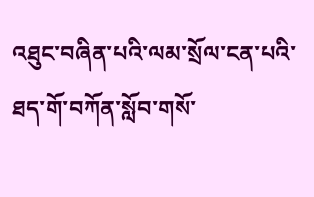འཐུང་བཞིན་པའི་ལམ་སྲོལ་ངན་པའི་ཐད་གོ་བཀོན་སློབ་གསོ་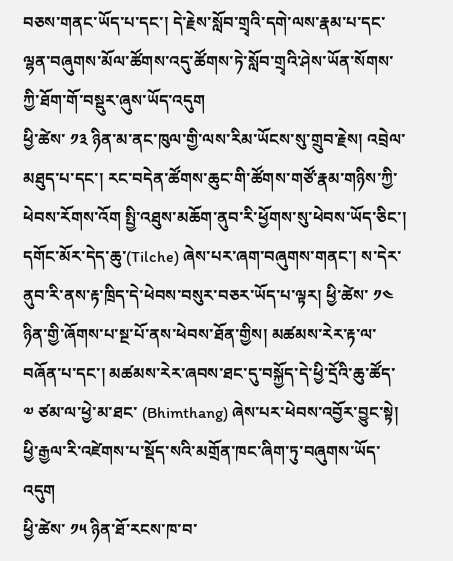བཅས་གནང་ཡོད་པ་དང་། དེ་རྗེས་སློབ་གྲྭའི་དགེ་ལས་རྣམ་པ་དང་ལྷན་བཞུགས་མོལ་ཚོགས་འདུ་ཚོགས་ཏེ་སློབ་གྲྭའི་ཤེས་ཡོན་སོགས་ཀྱི་ཐོག་གོ་བསྡུར་ཞུས་ཡོད་འདུག
ཕྱི་ཚེས་ ༡༣ ཉིན་མ་ནང་ཁུལ་གྱི་ལས་རིམ་ཡོངས་སུ་གྲུབ་རྗེས། འབྲེལ་མཐུད་པ་དང་། རང་བདེན་ཚོགས་ཆུང་གི་ཚོགས་གཙོ་རྣམ་གཉིས་ཀྱི་ཕེབས་རོགས་འོག སྤྱི་འཐུས་མཆོག་ནུབ་རི་ཕྱོགས་སུ་ཕེབས་ཡོད་ཅིང་། དགོང་མོར་དེད་ཆུ་(Tilche) ཞེས་པར་ཞག་བཞུགས་གནང་། ས་དེར་ནུབ་རི་ནས་རྟ་ཁྲིད་དེ་ཕེབས་བསུར་བཅར་ཡོད་པ་ལྟར། ཕྱི་ཚེས་ ༡༤ ཉིན་གྱི་ཞོགས་པ་སྔ་པོ་ནས་ཕེབས་ཐོན་གྱིས། མཚམས་རེར་རྟ་ལ་བཞོན་པ་དང་། མཚམས་རེར་ཞབས་ཐང་དུ་བསྐྱོད་དེ་ཕྱི་དྲོའི་ཆུ་ཚོད་ ༧ ཙམ་ལ་ཕྱེ་མ་ཐང་ (Bhimthang) ཞེས་པར་ཕེབས་འབྱོར་བྱུང་སྟེ། ཕྱི་རྒྱལ་རི་འཛེགས་པ་སྡོད་སའི་མགྲོན་ཁང་ཞིག་ཏུ་བཞུགས་ཡོད་འདུག
ཕྱི་ཚེས་ ༡༥ ཉིན་ཐོ་རངས་ཁ་བ་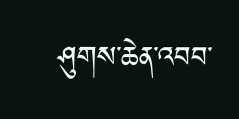ཤུགས་ཆེན་འབབ་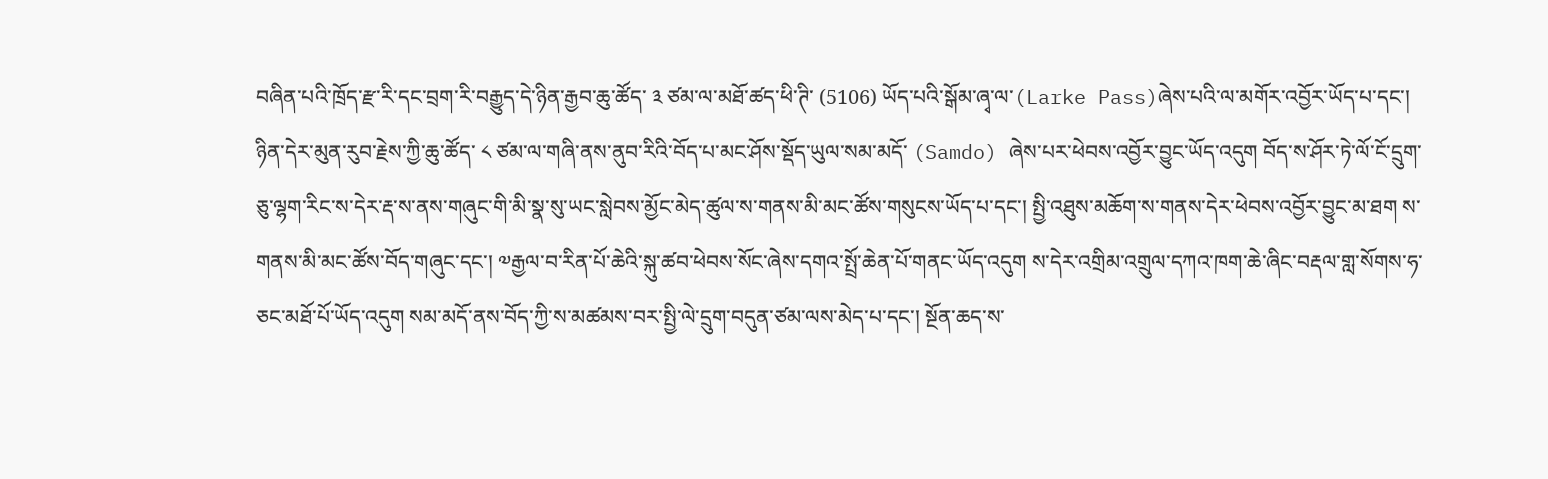བཞིན་པའི་ཁྲོད་རྫ་རི་དང་བྲག་རི་བརྒྱུད་དེ་ཉིན་རྒྱབ་ཆུ་ཚོད་ ༣ ཙམ་ལ་མཐོ་ཚད་ཕི་ཊི་ (5106) ཡོད་པའི་སྒོམ་ཞྭ་ལ་(Larke Pass)ཞེས་པའི་ལ་མགོར་འབྱོར་ཡོད་པ་དང་། ཉིན་དེར་མུན་རུབ་རྗེས་ཀྱི་ཆུ་ཚོད་ ༨ ཙམ་ལ་གཞི་ནས་ནུབ་རིའི་བོད་པ་མང་ཤོས་སྡོད་ཡུལ་སམ་མདོ་ (Samdo) ཞེས་པར་ཕེབས་འབྱོར་བྱུང་ཡོད་འདུག བོད་ས་ཤོར་ཏེ་ལོ་ངོ་དྲུག་ཅུ་ལྷག་རིང་ས་དེར་རྡ་ས་ནས་གཞུང་གི་མི་སྣ་སུ་ཡང་སླེབས་མྱོང་མེད་ཚུལ་ས་གནས་མི་མང་ཚོས་གསུངས་ཡོད་པ་དང་། སྤྱི་འཐུས་མཆོག་ས་གནས་དེར་ཕེབས་འབྱོར་བྱུང་མ་ཐག ས་གནས་མི་མང་ཚོས་བོད་གཞུང་དང་། ༧རྒྱལ་བ་རིན་པོ་ཆེའི་སྐུ་ཚབ་ཕེབས་སོང་ཞེས་དགའ་སྤྲོ་ཆེན་པོ་གནང་ཡོད་འདུག ས་དེར་འགྲིམ་འགྲུལ་དཀའ་ཁག་ཆེ་ཞིང་བརྡལ་གླ་སོགས་ཧ་ཅང་མཐོ་པོ་ཡོད་འདུག སམ་མདོ་ནས་བོད་ཀྱི་ས་མཚམས་བར་སྤྱི་ལེ་དྲུག་བདུན་ཙམ་ལས་མེད་པ་དང་། སྔོན་ཆད་ས་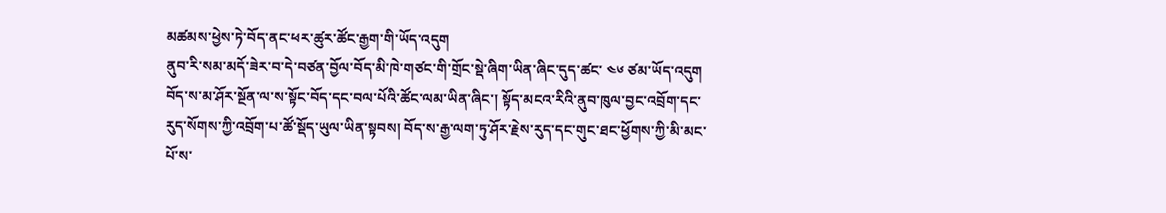མཚམས་ཕྱེས་ཏེ་བོད་ནང་ཕར་ཚུར་ཚོང་རྒྱག་གི་ཡོད་འདུག
ནུབ་རི་སམ་མདོ་ཟེར་བ་དེ་བཙན་བྱོལ་བོད་མི་ཁེ་གཙང་གི་གྲོང་སྡེ་ཞིག་ཡིན་ཞིང་དུད་ཚང་ ༤༦ ཙམ་ཡོད་འདུག བོད་ས་མ་ཤོར་སྔོན་ལ་ས་སྟོང་བོད་དང་བལ་པོའི་ཚོང་ལམ་ཡིན་ཞིང་། སྟོད་མངའ་རིའི་ནུབ་ཁུལ་བྱང་འབྲོག་དང་རུད་སོགས་ཀྱི་འབྲོག་པ་ཚོ་སྡོད་ཡུལ་ཡིན་སྟབས། བོད་ས་རྒྱ་ལག་ཏུ་ཤོར་རྗེས་རུད་དང་གུང་ཐང་ཕྱོགས་ཀྱི་མི་མང་པོ་ས་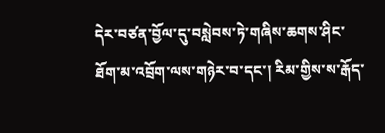དེར་བཙན་བྱོལ་དུ་བསླེབས་ཏེ་གཞིས་ཆགས་ཤིང་ཐོག་མ་འབྲོག་ལས་གཉེར་བ་དང་། རིམ་གྱིས་ས་རྒོད་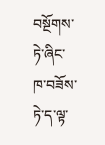བསྔོགས་ཏེ་ཞིང་ཁ་བཟོས་ཏེ་ད་ལྟ་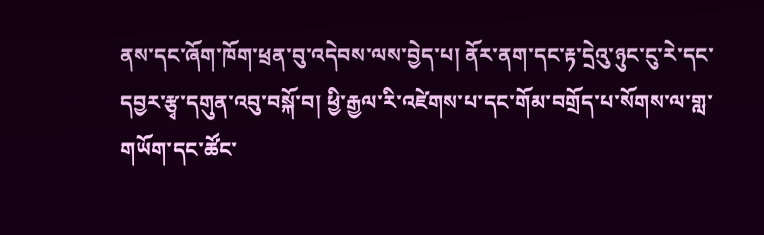ནས་དང་ཞོག་ཁོག་ཕྲན་བུ་འདེབས་ལས་བྱེད་པ། ནོར་ནག་དང་རྟ་དྲེའུ་ཉུང་ངུ་རེ་དང་དབྱར་རྩྭ་དགུན་འབུ་བསྐོ་བ། ཕྱི་རྒྱལ་རི་འཛེགས་པ་དང་གོམ་བགྲོད་པ་སོགས་ལ་གླ་གཡོག་དང་ཚོང་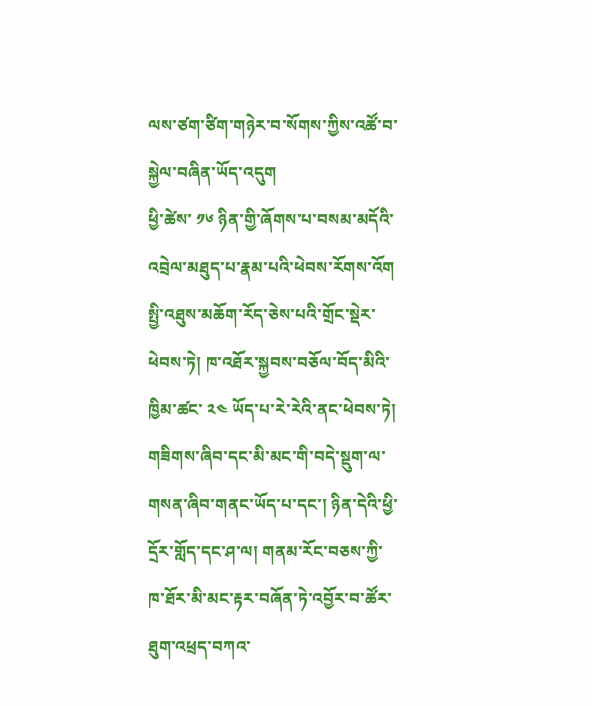ལས་ཙག་ཙིག་གཉེར་བ་སོགས་ཀྱིས་འཚོ་བ་སྐྱེལ་བཞིན་ཡོད་འདུག
ཕྱི་ཚེས་ ༡༦ ཉིན་གྱི་ཞོགས་པ་བསམ་མདོའི་འབྲེལ་མཐུད་པ་རྣམ་པའི་ཕེབས་རོགས་འོག སྤྱི་འཐུས་མཆོག་རོད་ཅེས་པའི་གྲོང་སྡེར་ཕེབས་ཏེ། ཁ་འཐོར་སྐྱབས་བཅོལ་བོད་མིའི་ཁྱིམ་ཚང་ ༢༤ ཡོད་པ་རེ་རེའི་ནང་ཕེབས་ཏེ། གཟིགས་ཞིབ་དང་མི་མང་གི་བདེ་སྡུག་ལ་གསན་ཞིབ་གནང་ཡོད་པ་དང་། ཉིན་དེའི་ཕྱི་དྲོར་གློད་དང་ཤ་ལ། གནམ་རོང་བཅས་ཀྱི་ཁ་ཐོར་མི་མང་རྟར་བཞོན་ཏེ་འབྱོར་བ་ཚོར་ཐུག་འཕྲད་བཀའ་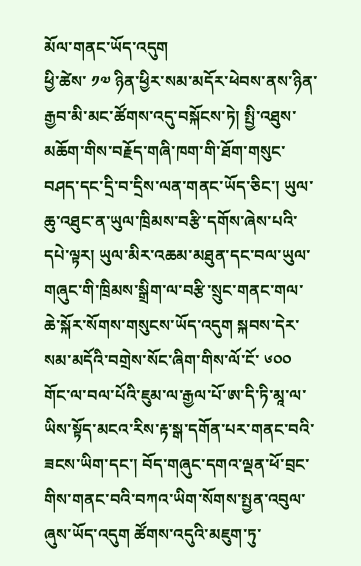མོལ་གནང་ཡོད་འདུག
ཕྱི་ཚེས་ ༡༧ ཉིན་ཕྱིར་སམ་མདོར་ཕེབས་ནས་ཉིན་རྒྱབ་མི་མང་ཚོགས་འདུ་བསྐོངས་ཏེ། སྤྱི་འཐུས་མཆོག་གིས་བརྗོད་གཞི་ཁག་གི་ཐོག་གསུང་བཤད་དང་དྲི་བ་དྲིས་ལན་གནང་ཡོད་ཅིང་། ཡུལ་ཆུ་འཐུང་ན་ཡུལ་ཁྲིམས་བརྩི་དགོས་ཞེས་པའི་དཔེ་ལྟར། ཡུལ་མིར་འཆམ་མཐུན་དང་བལ་ཡུལ་གཞུང་གི་ཁྲིམས་སྒྲིག་ལ་བརྩི་སྲུང་གནང་གལ་ཆེ་སྐོར་སོགས་གསུངས་ཡོད་འདུག སྐབས་དེར་སམ་མདོའི་བགྲེས་སོང་ཞིག་གིས་ལོ་ངོ་ ༦༠༠ གོང་ལ་བལ་པོའི་ཇུམ་ལ་རྒྱལ་པོ་ཨ་དི་ཏི་མཱ་ལ་ཡིས་སྟོད་མངའ་རིས་རྟ་སྒ་དགོན་པར་གནང་བའི་ཟངས་ཡིག་དང་། བོད་གཞུང་དགའ་ལྡན་ཕོ་བྲང་གིས་གནང་བའི་བཀའ་ཡིག་སོགས་སྤྱན་འབུལ་ཞུས་ཡོད་འདུག ཚོགས་འདུའི་མཇུག་ཏུ་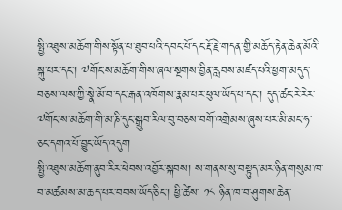སྤྱི་འཐུས་མཆོག་གིས་སྟོན་པ་ཐུབ་པའི་དབང་པོ་དང་རྡོ་རྗེ་གདན་གྱི་མཆོད་རྟེན་ཆེན་མོའི་སྐུ་པར་དང་། ༧གོང་ས་མཆོག་གིས་ཞལ་སྔགས་བྱིན་རླབས་མཛད་པའི་ཕྱག་མདུད་བཅས་ལས་ཀྱི་སྣེ་མོ་བ་དང་རྒན་འཁོགས་རྣམ་པར་ཕུལ་ཡོད་པ་དང་། དུད་ཚང་རེ་རེར་༧གོང་ས་མཆོག་གི་མ་ཎི་དུང་སྒྲུབ་རིལ་བུ་བཅས་བགོ་འགྲེམས་ཞུས་པར་མི་མང་ཧ་ཅང་དགའ་པོ་བྱུང་ཡོད་འདུག
སྤྱི་འཐུས་མཆོག་ནུབ་རིར་ཕེབས་འབྱོར་སྐབས། ས་གནས་སུ་བསྟུད་མར་ཉིན་གསུམ་ཁ་བ་མཚམས་མ་ཆད་པར་བབས་ཡོད་ཅིང་། ཕྱི་ཚེས་ ༡༨ ཉིན་ཁ་བ་ཤུགས་ཆེན་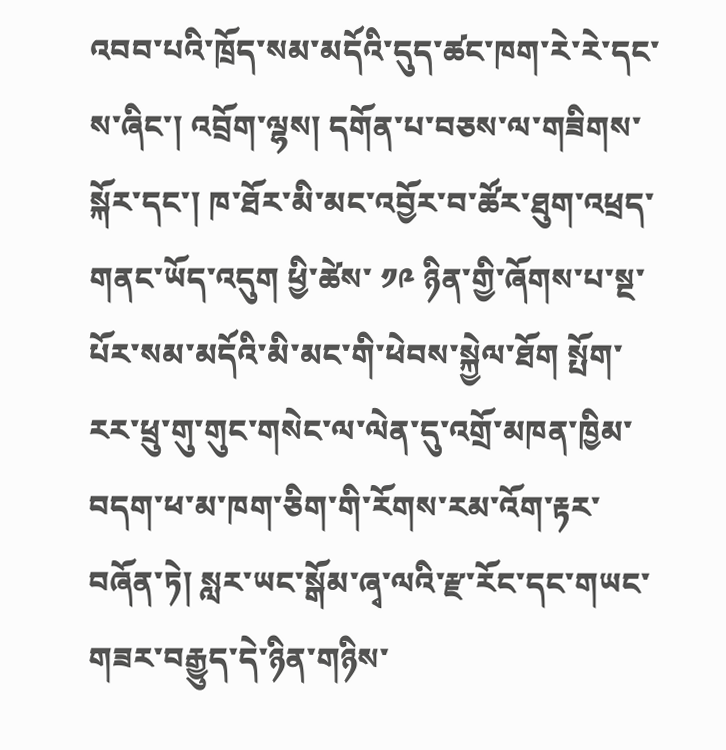འབབ་པའི་ཁྲོད་སམ་མདོའི་དུད་ཚང་ཁག་རེ་རེ་དང་ས་ཞིང་། འབྲོག་ལྷས། དགོན་པ་བཅས་ལ་གཟིགས་སྐོར་དང་། ཁ་ཐོར་མི་མང་འབྱོར་བ་ཚོར་ཐུག་འཕྲད་གནང་ཡོད་འདུག ཕྱི་ཚེས་ ༡༩ ཉིན་གྱི་ཞོགས་པ་སྔ་པོར་སམ་མདོའི་མི་མང་གི་ཕེབས་སྐྱེལ་ཐོག སྤོག་རར་ཕྲུ་གུ་གུང་གསེང་ལ་ལེན་དུ་འགྲོ་མཁན་ཁྱིམ་བདག་ཕ་མ་ཁག་ཅིག་གི་རོགས་རམ་འོག་རྟར་བཞོན་ཏེ། སླར་ཡང་སྒོམ་ཞྭ་ལའི་རྫ་རོང་དང་གཡང་གཟར་བརྒྱུད་དེ་ཉིན་གཉིས་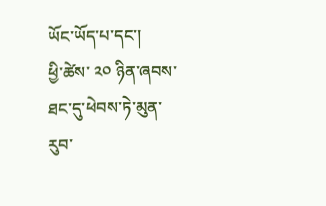ཡོང་ཡོད་པ་དང་།
ཕྱི་ཚེས་ ༢༠ ཉིན་ཞབས་ཐང་དུ་ཕེབས་ཏེ་མུན་རུབ་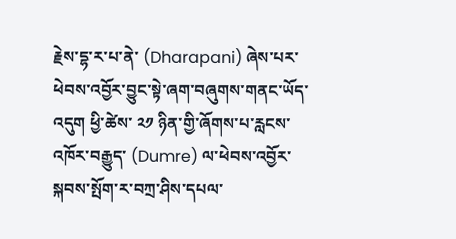རྗེས་དྷ་ར་པ་ནེ་ (Dharapani) ཞེས་པར་ཕེབས་འབྱོར་བྱུང་སྟེ་ཞག་བཞུགས་གནང་ཡོད་འདུག ཕྱི་ཚེས་ ༢༡ ཉིན་གྱི་ཞོགས་པ་རླངས་འཁོར་བརྒྱུད་ (Dumre) ལ་ཕེབས་འབྱོར་སྐབས་སྤོག་ར་བཀྲ་ཤིས་དཔལ་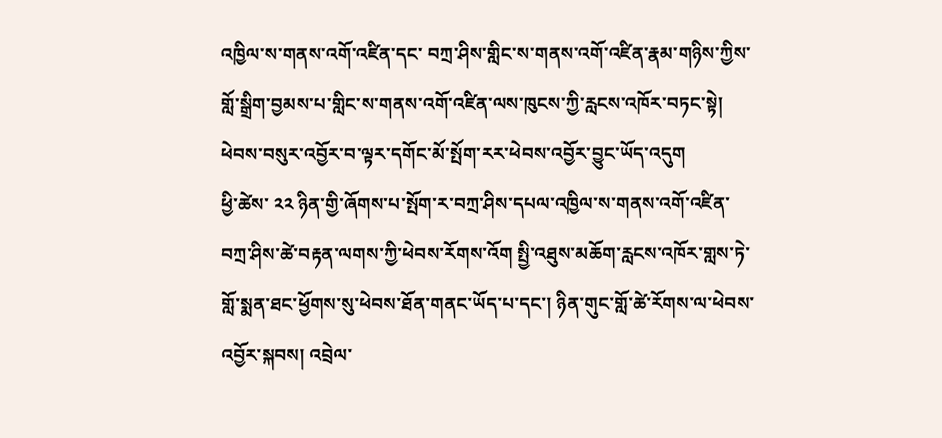འཁྱིལ་ས་གནས་འགོ་འཛིན་དང་ བཀྲ་ཤིས་གླིང་ས་གནས་འགོ་འཛིན་རྣམ་གཉིས་ཀྱིས་གློ་སྒྲིག་བྱམས་པ་གླིང་ས་གནས་འགོ་འཛིན་ལས་ཁུངས་ཀྱི་རླངས་འཁོར་བཏང་སྟེ། ཕེབས་བསུར་འབྱོར་བ་ལྟར་དགོང་མོ་སྤོག་རར་ཕེབས་འབྱོར་བྱུང་ཡོད་འདུག
ཕྱི་ཚེས་ ༢༢ ཉིན་གྱི་ཞོགས་པ་སྤོག་ར་བཀྲ་ཤིས་དཔལ་འཁྱིལ་ས་གནས་འགོ་འཛིན་བཀྲ་ཤིས་ཚེ་བརྟན་ལགས་ཀྱི་ཕེབས་རོགས་འོག སྤྱི་འཐུས་མཆོག་རླངས་འཁོར་གླས་ཏེ་གློ་སྨན་ཐང་ཕྱོགས་སུ་ཕེབས་ཐོན་གནང་ཡོད་པ་དང་། ཉིན་གུང་གློ་ཚེ་རོགས་ལ་ཕེབས་འབྱོར་སྐབས། འབྲེལ་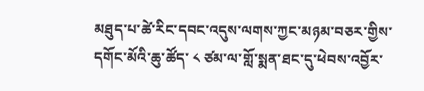མཐུད་པ་ཚེ་རིང་དབང་འདུས་ལགས་ཀྱང་མཉམ་བཅར་གྱིས་དགོང་མོའི་ཆུ་ཚོད་ ༨ ཙམ་ལ་གློ་སྨན་ཐང་དུ་ཕེབས་འབྱོར་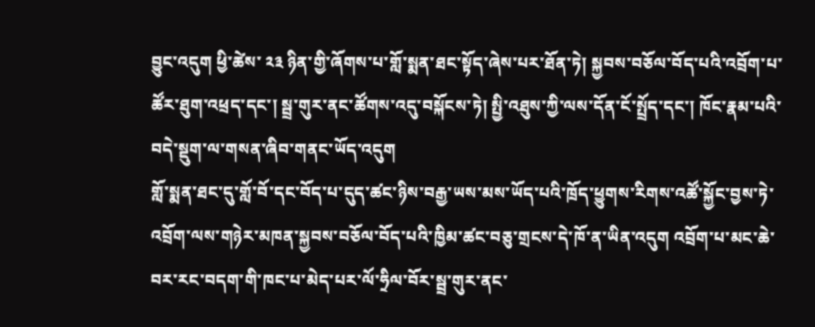བྱུང་འདུག ཕྱི་ཚེས་ ༢༣ ཉིན་གྱི་ཞོགས་པ་གློ་སྨན་ཐང་སྟོད་ཞེས་པར་ཐོན་ཏེ། སྐྱབས་བཅོལ་བོད་པའི་འབྲོག་པ་ཚོར་ཐུག་འཕྲད་དང་། སྦྲ་གུར་ནང་ཚོགས་འདུ་བསྐོངས་ཏེ། སྤྱི་འཐུས་ཀྱི་ལས་དོན་ངོ་སྤྲོད་དང་། ཁོང་རྣམ་པའི་བདེ་སྡུག་ལ་གསན་ཞིབ་གནང་ཡོད་འདུག
གློ་སྨན་ཐང་དུ་གློ་བོ་དང་བོད་པ་དུད་ཚང་ཉིས་བརྒྱ་ཡས་མས་ཡོད་པའི་ཁྲོད་ཕྱུགས་རིགས་འཚོ་སྐྱོང་བྱས་ཏེ་འབྲོག་ལས་གཉེར་མཁན་སྐྱབས་བཅོལ་བོད་པའི་ཁྱིམ་ཚང་བཅུ་གྲངས་དེ་ཁོ་ན་ཡིན་འདུག འབྲོག་པ་མང་ཆེ་བར་རང་བདག་གི་ཁང་པ་མེད་པར་ལོ་ཧྲིལ་བོར་སྦྲ་གུར་ནང་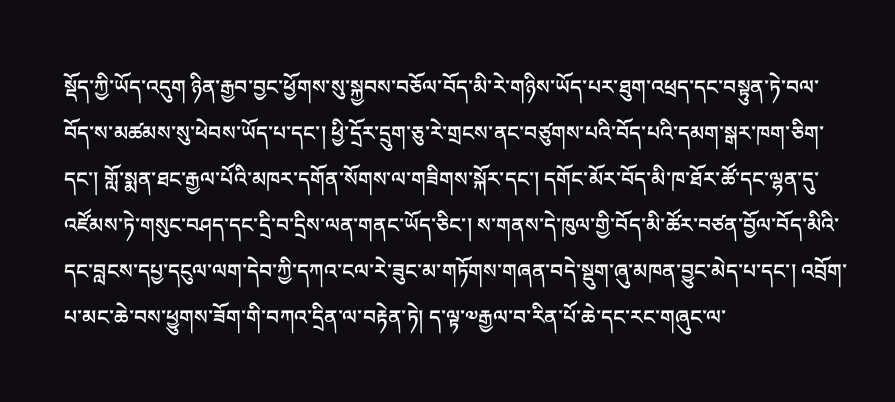སྡོད་ཀྱི་ཡོད་འདུག ཉིན་རྒྱབ་བྱང་ཕྱོགས་སུ་སྐྱབས་བཅོལ་བོད་མི་རེ་གཉིས་ཡོད་པར་ཐུག་འཕྲད་དང་བསྟུན་ཏེ་བལ་བོད་ས་མཚམས་སུ་ཕེབས་ཡོད་པ་དང་། ཕྱི་དྲོར་དྲུག་ཅུ་རེ་གྲངས་ནང་བཙུགས་པའི་བོད་པའི་དམག་སྒར་ཁག་ཅིག་དང་། གློ་སྨན་ཐང་རྒྱལ་པོའི་མཁར་དགོན་སོགས་ལ་གཟིགས་སྐོར་དང་། དགོང་མོར་བོད་མི་ཁ་ཐོར་ཚོ་དང་ལྷན་དུ་འཛོམས་ཏེ་གསུང་བཤད་དང་དྲི་བ་དྲིས་ལན་གནང་ཡོད་ཅིང་། ས་གནས་དེ་ཁུལ་གྱི་བོད་མི་ཚོར་བཙན་བྱོལ་བོད་མིའི་དང་བླངས་དཔྱ་དངུལ་ལག་དེབ་ཀྱི་དཀའ་ངལ་རེ་ཟུང་མ་གཏོགས་གཞན་བདེ་སྡུག་ཞུ་མཁན་བྱུང་མེད་པ་དང་། འབྲོག་པ་མང་ཆེ་བས་ཕྱུགས་ཟོག་གི་བཀའ་དྲིན་ལ་བརྟེན་ཏེ། ད་ལྟ་༧རྒྱལ་བ་རིན་པོ་ཆེ་དང་རང་གཞུང་ལ་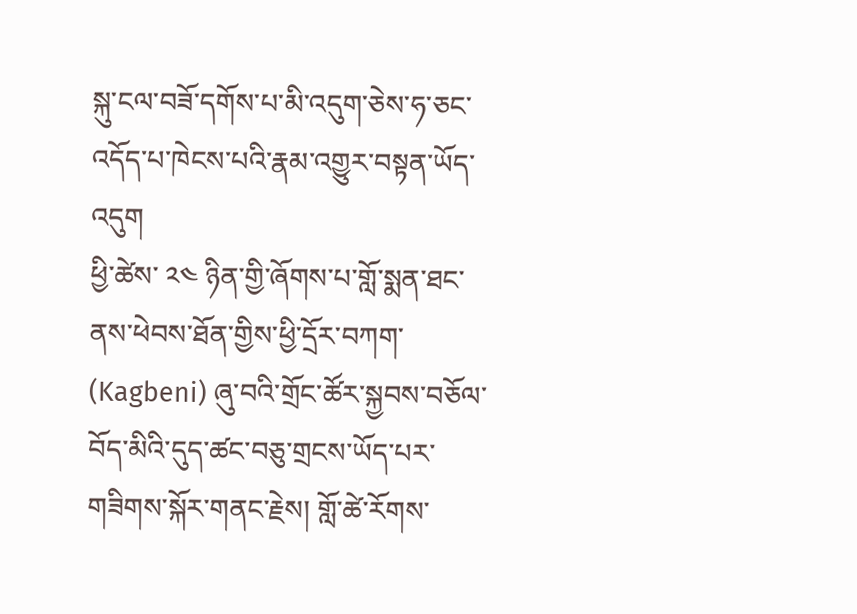སྐུ་ངལ་བཟོ་དགོས་པ་མི་འདུག་ཅེས་ཧ་ཅང་འདོད་པ་ཁེངས་པའི་རྣམ་འགྱུར་བསྟན་ཡོད་འདུག
ཕྱི་ཚེས་ ༢༤ ཉིན་གྱི་ཞོགས་པ་གློ་སྨན་ཐང་ནས་ཕེབས་ཐོན་གྱིས་ཕྱི་དྲོར་བཀག་ (Kagbeni) ཞུ་བའི་གྲོང་ཚོར་སྐྱབས་བཅོལ་བོད་མིའི་དུད་ཚང་བཅུ་གྲངས་ཡོད་པར་གཟིགས་སྐོར་གནང་རྗེས། གློ་ཚེ་རོགས་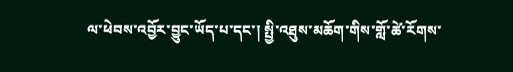ལ་ཕེབས་འབྱོར་བྱུང་ཡོད་པ་དང་། སྤྱི་འཐུས་མཆོག་གིས་གློ་ཚེ་རོགས་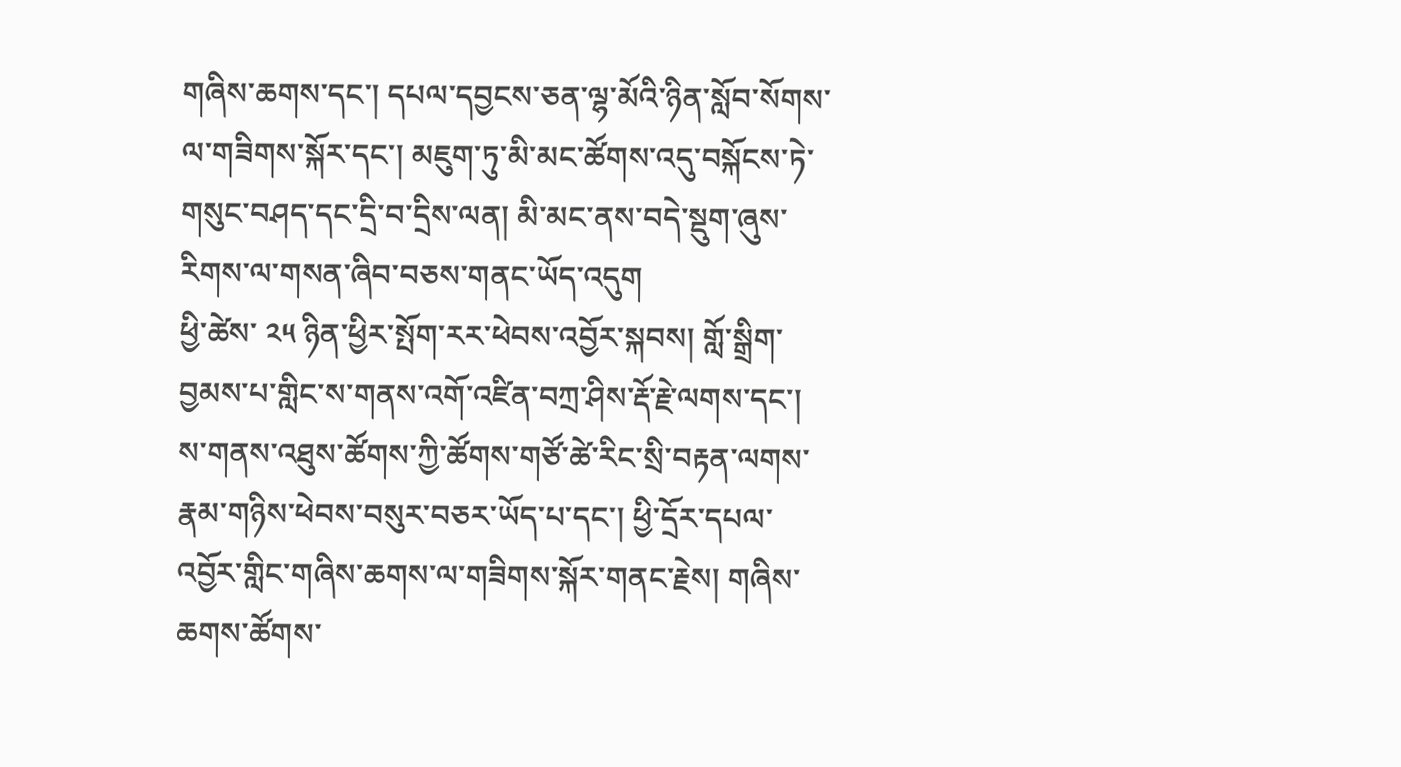གཞིས་ཆགས་དང་། དཔལ་དབྱངས་ཅན་ལྷ་མོའི་ཉིན་སློབ་སོགས་ལ་གཟིགས་སྐོར་དང་། མཇུག་ཏུ་མི་མང་ཚོགས་འདུ་བསྐོངས་ཏེ་གསུང་བཤད་དང་དྲི་བ་དྲིས་ལན། མི་མང་ནས་བདེ་སྡུག་ཞུས་རིགས་ལ་གསན་ཞིབ་བཅས་གནང་ཡོད་འདུག
ཕྱི་ཚེས་ ༢༥ ཉིན་ཕྱིར་སྤོག་རར་ཕེབས་འབྱོར་སྐབས། གློ་སྒྲིག་བྱམས་པ་གླིང་ས་གནས་འགོ་འཛིན་བཀྲ་ཤིས་རྡོ་རྗེ་ལགས་དང་། ས་གནས་འཐུས་ཚོགས་ཀྱི་ཚོགས་གཙོ་ཚེ་རིང་སྲི་བརྟན་ལགས་རྣམ་གཉིས་ཕེབས་བསུར་བཅར་ཡོད་པ་དང་། ཕྱི་དྲོར་དཔལ་འབྱོར་གླིང་གཞིས་ཆགས་ལ་གཟིགས་སྐོར་གནང་རྗེས། གཞིས་ཆགས་ཚོགས་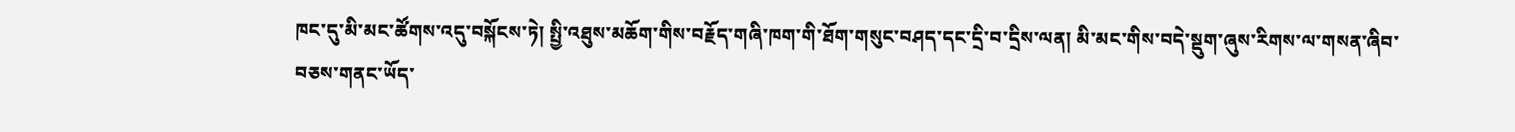ཁང་དུ་མི་མང་ཚོགས་འདུ་བསྐོངས་ཏེ། སྤྱི་འཐུས་མཆོག་གིས་བརྗོད་གཞི་ཁག་གི་ཐོག་གསུང་བཤད་དང་དྲི་བ་དྲིས་ལན། མི་མང་གིས་བདེ་སྡུག་ཞུས་རིགས་ལ་གསན་ཞིབ་བཅས་གནང་ཡོད་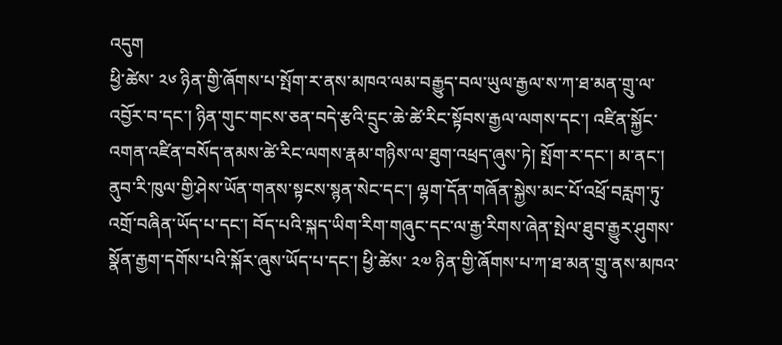འདུག
ཕྱི་ཚེས་ ༢༦ ཉིན་གྱི་ཞོགས་པ་སྤོག་ར་ནས་མཁའ་ལམ་བརྒྱུད་བལ་ཡུལ་རྒྱལ་ས་ཀ་ཐ་མན་གྲུ་ལ་འབྱོར་བ་དང་། ཉིན་གུང་གངས་ཅན་བདེ་རྩའི་དྲུང་ཆེ་ཚེ་རིང་སྟོབས་རྒྱལ་ལགས་དང་། འཛིན་སྐྱོང་འགན་འཛིན་བསོད་ནམས་ཚེ་རིང་ལགས་རྣམ་གཉིས་ལ་ཐུག་འཕྲད་ཞུས་ཏེ། སྤོག་ར་དང་། མ་ནང་། ནུབ་རི་ཁུལ་གྱི་ཤེས་ཡོན་གནས་སྟངས་སྙན་སེང་དང་། ལྷག་དོན་གཞོན་སྐྱེས་མང་པོ་འཕྲོ་བརླག་ཏུ་འགྲོ་བཞིན་ཡོད་པ་དང་། བོད་པའི་སྐད་ཡིག་རིག་གཞུང་དང་ལ་རྒྱ་རིགས་ཞེན་སྤེལ་ཐུབ་རྒྱུར་ཤུགས་སྣོན་རྒྱག་དགོས་པའི་སྐོར་ཞུས་ཡོད་པ་དང་། ཕྱི་ཚེས་ ༢༧ ཉིན་གྱི་ཞོགས་པ་ཀ་ཐ་མན་གྲུ་ནས་མཁའ་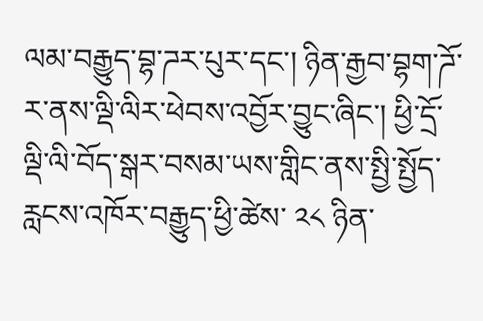ལམ་བརྒྱུད་བྷ་ཌར་པུར་དང་། ཉིན་རྒྱབ་བྷག་ཌོ་ར་ནས་ལྡི་ལིར་ཕེབས་འབྱོར་བྱུང་ཞིང་། ཕྱི་དྲོ་ལྡི་ལི་བོད་སྒར་བསམ་ཡས་གླིང་ནས་སྤྱི་སྤྱོད་རླངས་འཁོར་བརྒྱུད་ཕྱི་ཚེས་ ༢༨ ཉིན་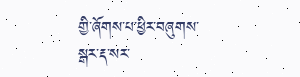གྱི་ཞོགས་པ་ཕྱིར་བཞུགས་སྒར་རྡ་སར་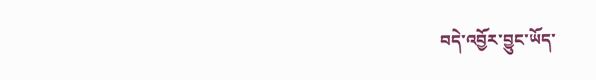བདེ་འབྱོར་བྱུང་ཡོད་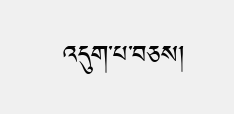འདུག་པ་བཅས།